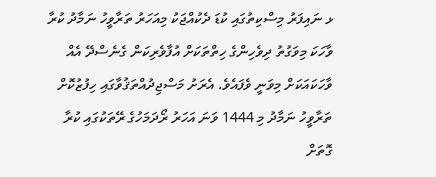ޅ ނައިފަރު މިސްކިތުގައި ކުޑަ ދެކުއްޖަކު މިއަހަރު ތަރާވީހު ނަމާދު ކުރާ ވާހަކަ މިވަގުތު ދިވެހިންގެ ހިތްތަކަށް އުފާވެރިކަން ގެނެސްދޭ އެއް ވާހަކައަކަށް މިވަނީ ވެފައެވެ. އެރަށު މަސްޖިދުއްތަޤުވާގައި ހިފުޒުކޮށް ތަރާވީހު ނަމާދު މި 1444 ވަނަ އަހަރު ރޯދަމަހުގެ ރޭތަކުގައި ކުރާ ގޮތަށް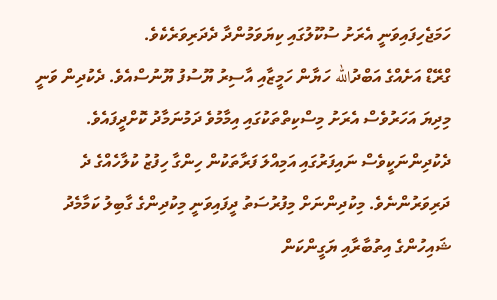ހަމަޖެހިފައިވަނީ އެރަށު ސުކޫލުގައި ކިޔަވަމުންދާ ދެދަރިވަރެކެވެ.
ގްރޭޑް އަށެއްގެ އަބްދުالله ހަޔާން ހަމީޒާއި އާސިރު ޔޫސުފު ޔޫނުސްއެވެ. ދެކުދިން ވަނީ މިދިޔަ އަހަރުވެސް އެރަށު މިސްކިތްތަކުގައި އިމާމުވެ ދަމުނަމާދު ކޮށްދީފައެވެ. ދެކުދިންނަކީވެސް ނައިފަރުގައި އަމިއްލަ ފަރާތަކުން ހިންގާ ހިފުޒު ކުލާހެއްގެ ދެ ދަރިވަރުންނެވެ. މިކުދިންނަށް މިފުރުސަތު ދީފައިވަނީ މިކުދިންގެ ގާބިލު ކަމާމެދު ޝައިހުންގެ އިތުބާރާއި ޔަގީންކަން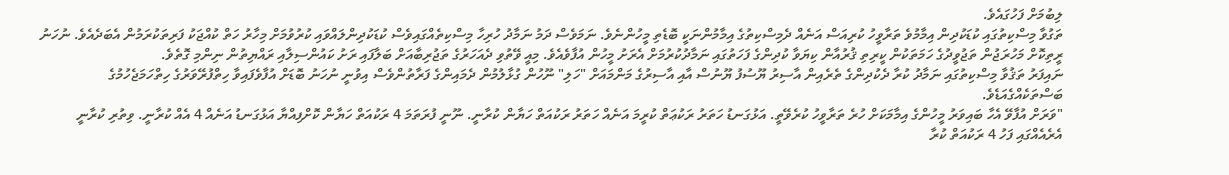ލިބުމަށް ފަހުގައެވެ.
ތަގުވާ މިސްކިތުގައި ކުޑަކުދިން އިމާމުވެ ތަރާވީހު ކުރިއަސް އަނެއް ދެމިސްކިތުގެ އިމާމުންނަކީ ބޮޑެތި މީހުންނެވެ. ނަމަވެސް ދަމު ނަމާދު ހުރިހާ މިސްކިތެއްގައިވެސް ކުޑަކުދިންލައްވައި ކުރުވުމަށް މިހާރު ހަތް ކުއްޖަކު ފަރިތަކުރަމުން އެބަދެއެވެ. ނުހަނު ރީތިކޮށް މަހުރަޖުން ތަޖުވީދުގެ ހަމަތަކުން ކީރިތި ޤުރުއާން ކިޔަވާ ކުދިންގެ ފަހަތުގައި ނަމާދުކުރުމަށް އެރަށު މީހުން އުފާވެއެވެ. މިއީ ވޭތުވި ދެއަހަރުގެ ތަޖުރިބާއަށް ބަލާފައި ރަށު ކައުންސިލާއި ރައްޔިތުން ނިންމި ގޮތެވެ.
ނައިފަރު ތަޤުވާ މިސްކިތުގައި ނަމާދު ކުރާ ދެކުދިންގެ ތެރެއިން އާސިރު ޔޫސުފު ޔޫނުސް އާއި އާސިރުގެ މަންމައަށް "ހަލި" ނޫހުން ގުޅާލުމުން ދެމައިންގެ ފަރާތުންވެސް އިވުނީ ނުހަނު ބޮޑަށް އުފާވެފައިވާ ހިތްފުރޭވަރުގެ ހިތްހަމަޖެހުމުގެ ބަސްތަކެއްގެއަޑެވެ.
"ވަރަށް އުފާވޭ އެހާ ބައިވަރު މީހުންގެ އިމާމަކަށް ހުރެ ތަރާވީހު ކުރެވޭތީ. އަޅުގަނޑު ހަތަރު ރަކުޢަތް ކުރީމަ އަނެއް ހަތަރު ރަކުއަތް ހަޔާން ކުރާނީ. ނޫނީ ފުރަތަމަ 4 ރަކުއަތް ހަޔާން ކޮށްފިއްޔާ އަޅުގަނޑު އަނެއް 4 އެއް ކުރާނީ. ވިތުރި ކުރާނީ އެރެއެއްގައި ފަހު 4 ރަކުއަތް ކުރާ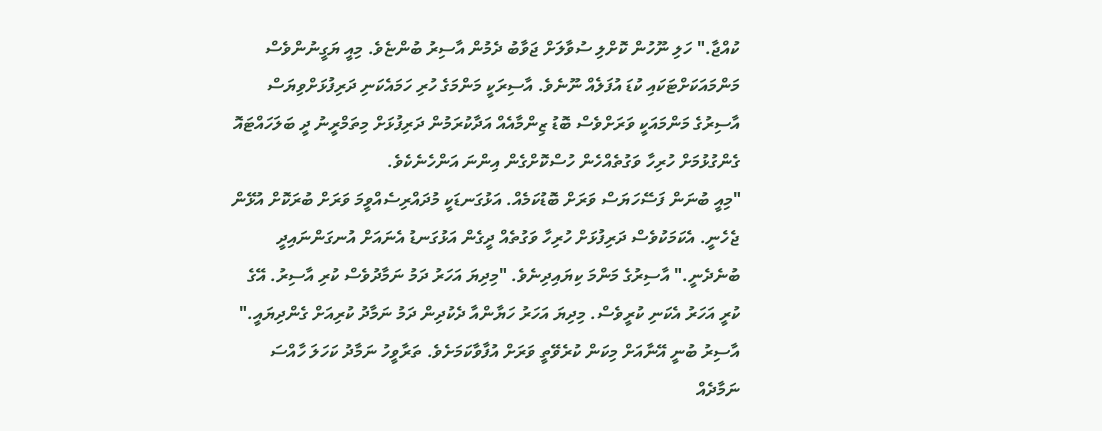ކުއްޖާ." ހަލި ނޫހުން ކޮށްލި ސުވާލަށް ޖަވާބު ދެމުން އާސިރު ބުންޏެވެ. މިއީ ޔަގީނުންވެސް މަންމައަކަށްޓަކައި ކުޑަ އުފަލެއް ނޫނެވެ. އާސިރަކީ މަންމަގެ ހުރި ހަމައެކަނި ދަރިފުޅަށްވިޔަސް އާސިރުގެ މަންމައަކީ ވަރަށްވެސް ބޮޑު ޒިންމާއެއް އަދާކުރަމުން ދަރިފުޅަށް މިތަމްރީނު ދީ ބަލަހައްޓައޮ ގެންގުޅުމަށް ހުރިހާ ވަގުތެއްހެން ހުސްކޮށްގެން އިންނަ އަންހެނެކެވެ.
"މިއީ ބުނަން ފަސޭހަޔަސް ވަރަށް ބޮޑުކަމެއް. އަޅުގަނޑަކީ މުދައްރިސެއްވީމަ ވަރަށް ބުރަކޮށް އުޅޭން ޖެހެނީ. އެކަމަކުވެސް ދަރިފުޅަށް ހުރިހާ ވަގުތެއް ދީގެން އަޅުގަނޑު އެނައަށް އުނގަންނައިދީ ބުނެދެނީ." އާސިރުގެ މަންމަ ކިޔައިދިނެވެ. "މިދިޔަ އަހަރު ދަމު ނަމާދުވެސް ކުރި އާސިރު. އޭގެ ކުރީ އަހަރު އެކަނި ކުރީވެސް. މިދިޔަ އަހަރު ހަޔާންއާ ދެކުދިން ދަމު ނަމާދު ކުރިއަށް ގެންދިޔައީ."
އާސިރު ބުނީ އޭނާއަށް މިކަން ކުރެވޭތީ ވަރަށް އުފާވާކަމަށެވެ. ތަރާވީހު ނަމާދު ކަހަލަ ހާއްސަ ނަމާދެއް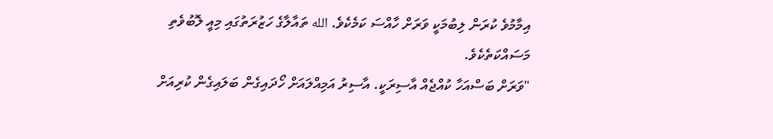އިމާމުވެ ކުރަން ލިބުމަކީ ވަރަށް ހާއްސަ ކަމެކެވެ. الله ތައާލާގެ ހަޒުރަތުގައި މިއީ ލޮބުވެތި މަސައްކަތެކެވެ.
"ވަރަށް ބަސްއަހާ ކުއްޖެއް އާސިރަކީ. އާސިރު އަމިއްލައަށް ހޯދައިގެން ބަލައިގެން ކުރިއަށް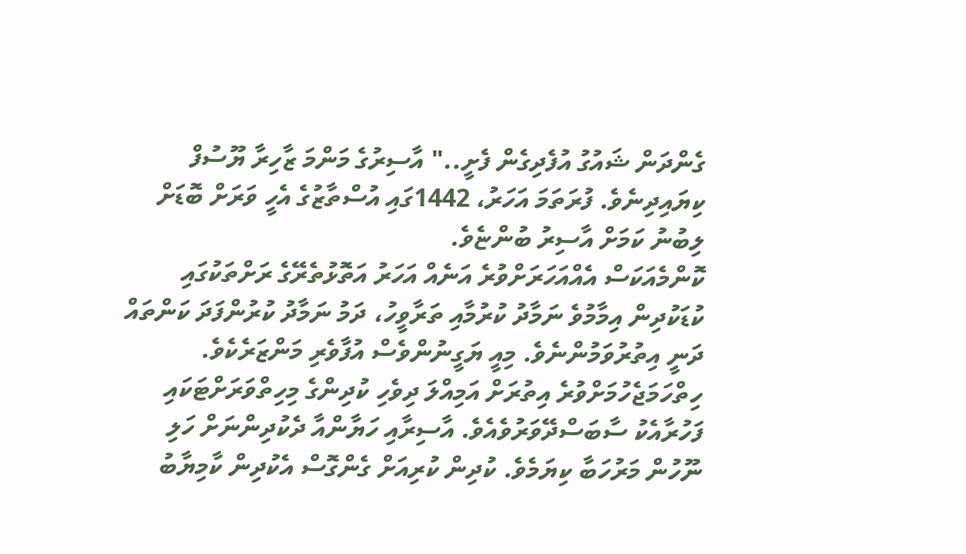ގެންދަން ޝައުގު އުފެދިގެން ފެށީ.." އާސިރުގެ މަންމަ ޒާހިރާ ޔޫސުފް ކިޔައިދިނެވެ. ފުރަތަމަ އަހަރު، 1442ގައި އުސްތާޒުގެ އެހީ ވަރަށް ބޮޑަށް ލިބުނު ކަމަށް އާސިރު ބުންޏެވެ.
ކޮންމެއަކަސް އެއްއަހަރަށްވުރެ އަނެއް އަހަރު އަތޮޅުތެރޭގެ ރަށްތަކުގައި ކުޑަކުދިން އިމާމުވެ ނަމާދު ކުރުމާއި ތަރާވީހު، ދަމު ނަމާދު ކުރުންފަދަ ކަންތައް ދަނީ އިތުރުވަމުންނެވެ. މިއީ ޔަގީނުންވެސް އުފާވެރި މަންޒަރެކެވެ. ހިތްހަމަޖެހުމަށްވުރެ އިތުރަށް އަމިއްލަ ދިވެހި ކުދިންގެ މިހިތްވަރަށްޓަކައި ފަހުރާއެކު ސާބަސްދޭވަރުވެއެވެ. އާސިރާއި ހަޔާންއާ ދެކުދިންނަށް ހަލި ނޫހުން މަރުހަބާ ކިޔަމެވެ. ކުދިން ކުރިއަށް ގެންގޮސް އެކުދިން ކާމިޔާބު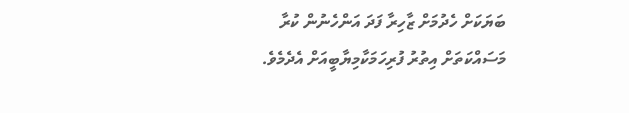ބަޔަކަށް ހެދުމަށް ޒާހިރާ ފަދަ އަންހެނުން ކުރާ މަސައްކަތަށް އިތުރު ފުރިހަމަކާމިޔާބީއަށް އެދެމެވެ.